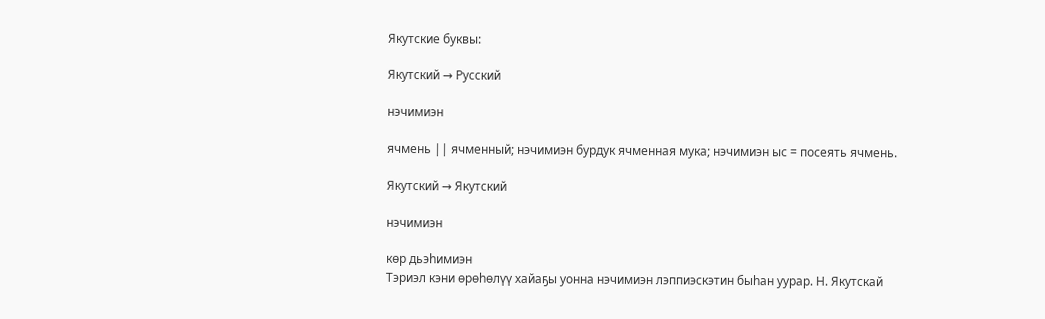Якутские буквы:

Якутский → Русский

нэчимиэн

ячмень || ячменный; нэчимиэн бурдук ячменная мука; нэчимиэн ыс = посеять ячмень.

Якутский → Якутский

нэчимиэн

көр дьэһимиэн
Тэриэл кэни өрөһөлүү хайаҕы уонна нэчимиэн лэппиэскэтин быһан уурар. Н. Якутскай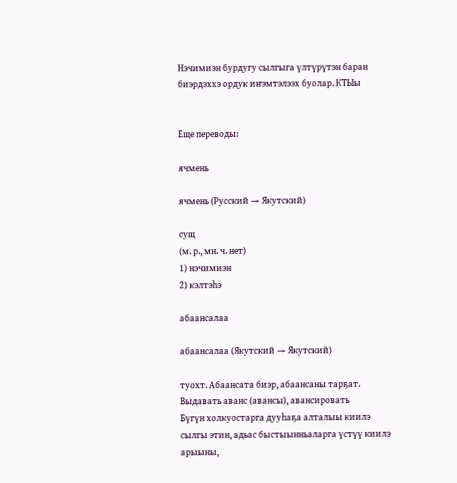Нэчимиэн бурдугу сылгыга үлтүрүтэн баран биэрдэххэ ордук иҥэмтэлээх буолар. КТЫы


Еще переводы:

ячмень

ячмень (Русский → Якутский)

сущ
(м. р., мн. ч. нет)
1) нэчимиэн
2) кэлтэһэ

абаансалаа

абаансалаа (Якутский → Якутский)

туохт. Абаансата биэр, абаансаны тарҕат. Выдавать аванс (авансы), авансировать
Бүгүн холкуостарга дууһаҕа алталыы киилэ сылгы этин, адьас быстыынньаларга үстүү киилэ арыыны,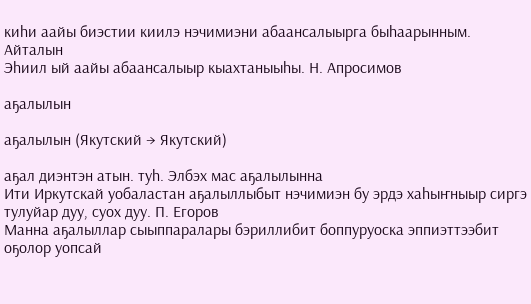киһи аайы биэстии киилэ нэчимиэни абаансалыырга быһаарынным. Айталын
Эһиил ый аайы абаансалыыр кыахтаныыһы. Н. Апросимов

аҕалылын

аҕалылын (Якутский → Якутский)

аҕал диэнтэн атын. туһ. Элбэх мас аҕалылынна
Ити Иркутскай уобаластан аҕалыллыбыт нэчимиэн бу эрдэ хаһыҥныыр сиргэ тулуйар дуу, суох дуу. П. Егоров
Манна аҕалыллар сыыппаралары бэриллибит боппуруоска эппиэттээбит оҕолор уопсай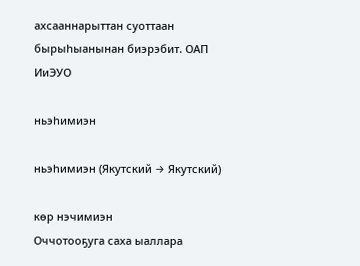ахсааннарыттан суоттаан бырыһыанынан биэрэбит. ОАП ИиЭУО

ньэһимиэн

ньэһимиэн (Якутский → Якутский)

көр нэчимиэн
Оччотооҕуга саха ыаллара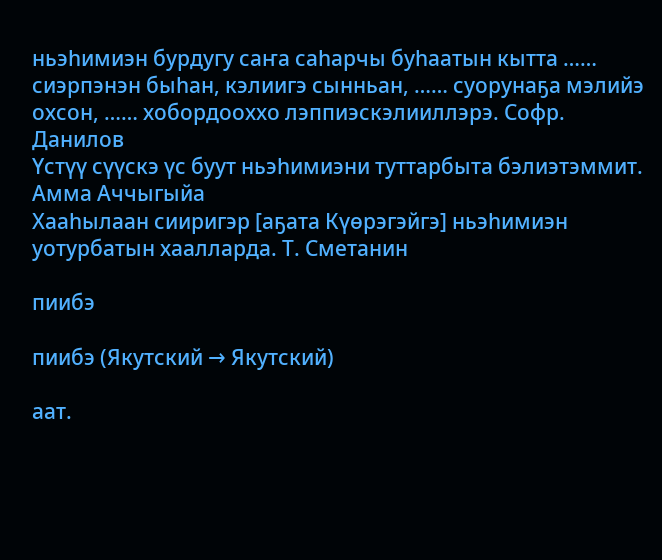ньэһимиэн бурдугу саҥа саһарчы буһаатын кытта …… сиэрпэнэн быһан, кэлиигэ сынньан, …… суорунаҕа мэлийэ охсон, …… хобордооххо лэппиэскэлииллэрэ. Софр. Данилов
Үстүү сүүскэ үс буут ньэһимиэни туттарбыта бэлиэтэммит. Амма Аччыгыйа
Хааһылаан сииригэр [аҕата Күөрэгэйгэ] ньэһимиэн уотурбатын хаалларда. Т. Сметанин

пиибэ

пиибэ (Якутский → Якутский)

аат.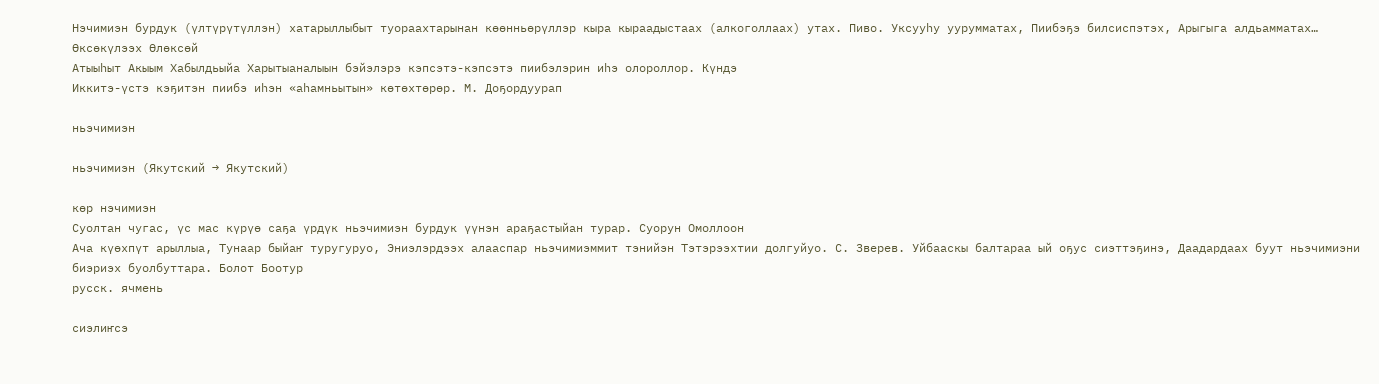Нэчимиэн бурдук (үлтүрүтүллэн) хатарыллыбыт туораахтарынан көөнньөрүллэр кыра кыраадыстаах (алкоголлаах) утах. Пиво. Уксууһу уурумматах, Пиибэҕэ билсиспэтэх, Арыгыга алдьамматах… Өксөкүлээх Өлөксөй
Атыыһыт Акыым Хабылдьыйа Харытыаналыын бэйэлэрэ кэпсэтэ-кэпсэтэ пиибэлэрин иһэ олороллор. Күндэ
Иккитэ-үстэ кэҕитэн пиибэ иһэн «аһамньытын» көтөхтөрөр. М. Доҕордуурап

ньэчимиэн

ньэчимиэн (Якутский → Якутский)

көр нэчимиэн
Суолтан чугас, үс мас күрүө саҕа үрдүк ньэчимиэн бурдук үүнэн араҕастыйан турар. Суорун Омоллоон
Ача күөхпүт арыллыа, Тунаар быйаҥ туругуруо, Эниэлэрдээх алааспар ньэчимиэммит тэнийэн Тэтэрээхтии долгуйуо. С. Зверев. Уйбааскы балтараа ый оҕус сиэттэҕинэ, Даадардаах буут ньэчимиэни биэриэх буолбуттара. Болот Боотур
русск. ячмень

сиэлиҥсэ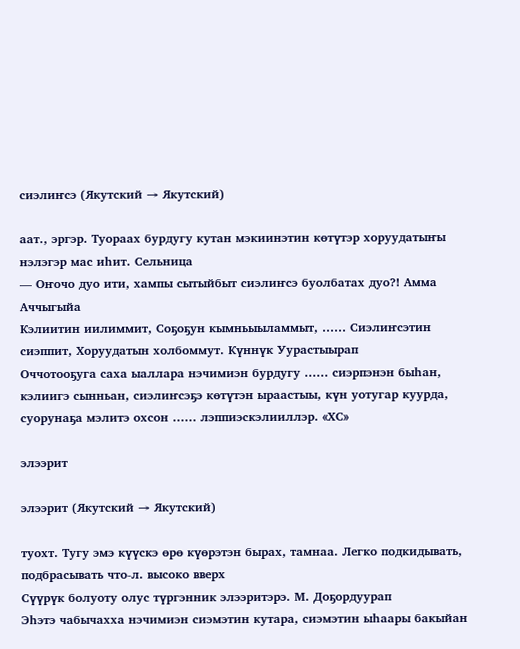сиэлиҥсэ (Якутский → Якутский)

аат., эргэр. Туораах бурдугу кутан мэкиинэтин көтүтэр хоруудатыҥы нэлэгэр мас иһит. Сельница
— Оҥочо дуо ити, хампы сытыйбыт сиэлиҥсэ буолбатах дуо?! Амма Аччыгыйа
Кэлиитин иилиммит, Соҕоҕун кымньыыламмыт, …… Сиэлиҥсэтин сиэппит, Хоруудатын холбоммут. Күннүк Уурастыырап
Оччотооҕуга саха ыаллара нэчимиэн бурдугу …… сиэрпэнэн быһан, кэлиигэ сынньан, сиэлиҥсэҕэ көтүтэн ыраастыы, күн уотугар куурда, суорунаҕа мэлитэ охсон …… лэппиэскэлииллэр. «ХС»

элээрит

элээрит (Якутский → Якутский)

туохт. Тугу эмэ күүскэ өрө күөрэтэн бырах, тамнаа. Легко подкидывать, подбрасывать что-л. высоко вверх
Сүүрүк болуоту олус түргэнник элээритэрэ. М. Доҕордуурап
Эһэтэ чабычахха нэчимиэн сиэмэтин кутара, сиэмэтин ыһаары бакыйан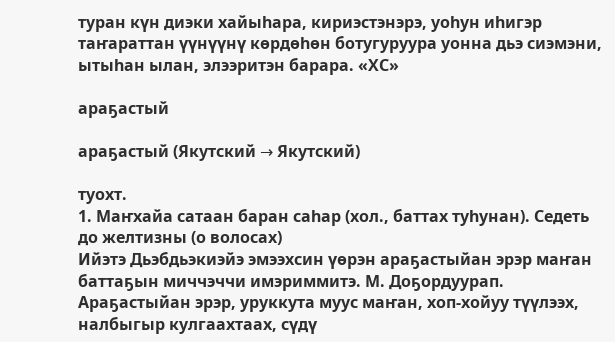туран күн диэки хайыһара, кириэстэнэрэ, уоһун иһигэр таҥараттан үүнүүнү көрдөһөн ботугуруура уонна дьэ сиэмэни, ытыһан ылан, элээритэн барара. «ХС»

араҕастый

араҕастый (Якутский → Якутский)

туохт.
1. Маҥхайа сатаан баран саһар (хол., баттах туһунан). Седеть до желтизны (о волосах)
Ийэтэ Дьэбдьэкиэйэ эмээхсин үөрэн араҕастыйан эрэр маҥан баттаҕын миччэччи имэриммитэ. М. Доҕордуурап. Араҕастыйан эрэр, уруккута муус маҥан, хоп-хойуу түүлээх, налбыгыр кулгаахтаах, сүдү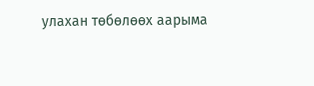улахан төбөлөөх аарыма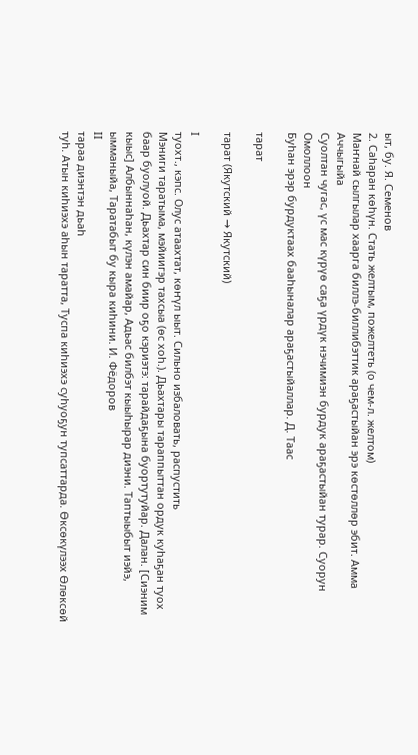ыт, бу. Я. Семенов
2. Саһаран көһүн. Стать желтым, пожелтеть (о чем-л. желтом)
Маҥнай сылгылар хаарга биллэ-биллибэттик араҕастыйан эрэ көстөллөр эбит. Амма Аччыгыйа
Суолтан чугас, үс мас күрүө саҕа үрдүк нэчимиэн бурдук араҕастыйан турар. Суорун Омоллоон
Буһан эрэр бурдуктаах бааһыналар араҕастыйаллар. Д. Таас

тарат

тарат (Якутский → Якутский)

I
туохт., кэпс. Олус атаахтат, көҥүл ыыт. Сильно избаловать, распустить
Мэниги таратыма, мэйиигэр тахсыа (өс хоһ.). Дьахтары тараппыттан ордук куһаҕан туох баар буолуой. Дьахтар син биир оҕо кэриэтэ: тарайдаҕына буортутуйар. Далан. [Сиэним кыыс] Албыннаһан, күлэн амайар, Адьас билбэт кыыһырар диэни. Таптыыбыт иэйэ, ымманыйа, Таратабыт бу кыра киһини. И. Фёдоров
II
тараа диэнтэн дьаһ
туһ. Атын киһиэхэ аһын таратта, Туспа киһиэхэ суһуоҕун тупсаттарда. Өксөкүлээх Өлөксөй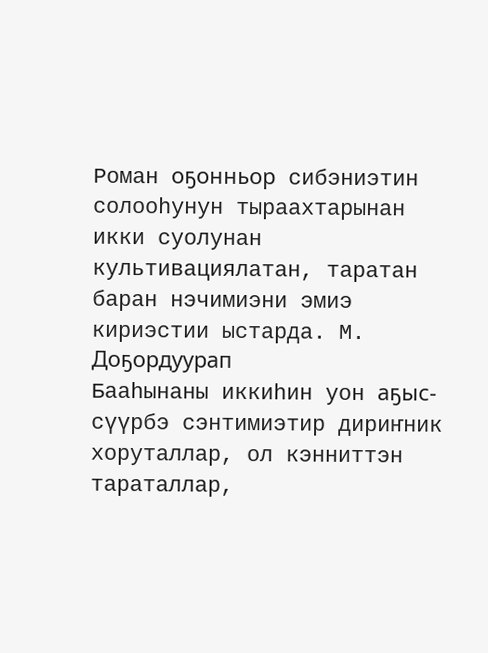Роман оҕонньор сибэниэтин солооһунун тыраахтарынан икки суолунан культивациялатан, таратан баран нэчимиэни эмиэ кириэстии ыстарда. М. Доҕордуурап
Бааһынаны иккиһин уон аҕыс-сүүрбэ сэнтимиэтир дириҥник хоруталлар, ол кэнниттэн тараталлар,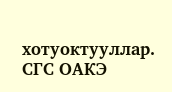хотуоктууллар. СГС ОАКЭ